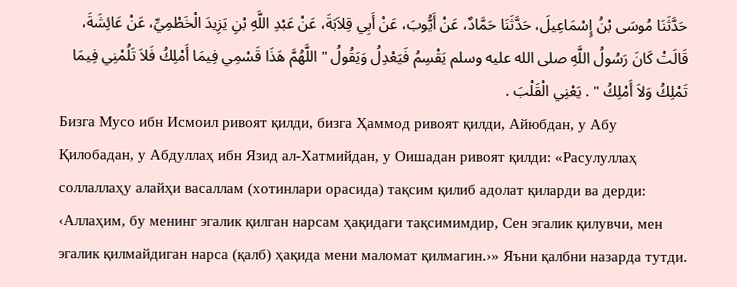حَدَّثَنَا مُوسَى بْنُ إِسْمَاعِيلَ، حَدَّثَنَا حَمَّادٌ، عَنْ أَيُّوبَ، عَنْ أَبِي قِلاَبَةَ، عَنْ عَبْدِ اللَّهِ بْنِ يَزِيدَ الْخَطْمِيِّ، عَنْ عَائِشَةَ، قَالَتْ كَانَ رَسُولُ اللَّهِ صلى الله عليه وسلم يَقْسِمُ فَيَعْدِلُ وَيَقُولُ " اللَّهُمَّ هَذَا قَسْمِي فِيمَا أَمْلِكُ فَلاَ تَلُمْنِي فِيمَا تَمْلِكُ وَلاَ أَمْلِكُ " . يَعْنِي الْقَلْبَ .
Бизга Мусо ибн Исмоил ривоят қилди, бизга Ҳаммод ривоят қилди, Айюбдан, у Абу Қилобадан, у Абдуллаҳ ибн Язид ал-Хатмийдан, у Оишадан ривоят қилди: «Расулуллаҳ соллаллаҳу алайҳи васаллам (хотинлари орасида) тақсим қилиб адолат қиларди ва дерди: ‹Аллаҳим, бу менинг эгалик қилган нарсам ҳақидаги тақсимимдир, Сен эгалик қилувчи, мен эгалик қилмайдиган нарса (қалб) ҳақида мени маломат қилмагин.›» Яъни қалбни назарда тутди.